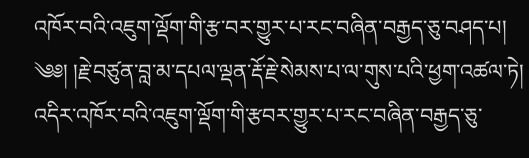འཁོར་བའི་འཇུག་ལྡོག་གི་རྩ་བར་གྱུར་པ་རང་བཞིན་བརྒྱད་ཅུ་བཤད་པ།
༄༅། །རྗེ་བཙུན་བླ་མ་དཔལ་ལྡན་རྡོ་རྗེ་སེམས་པ་ལ་གུས་པའི་ཕྱག་འཚལ་ཏེ། འདིར་འཁོར་བའི་འཇུག་ལྡོག་གི་རྩབར་གྱུར་པ་རང་བཞིན་བརྒྱད་ཅུ་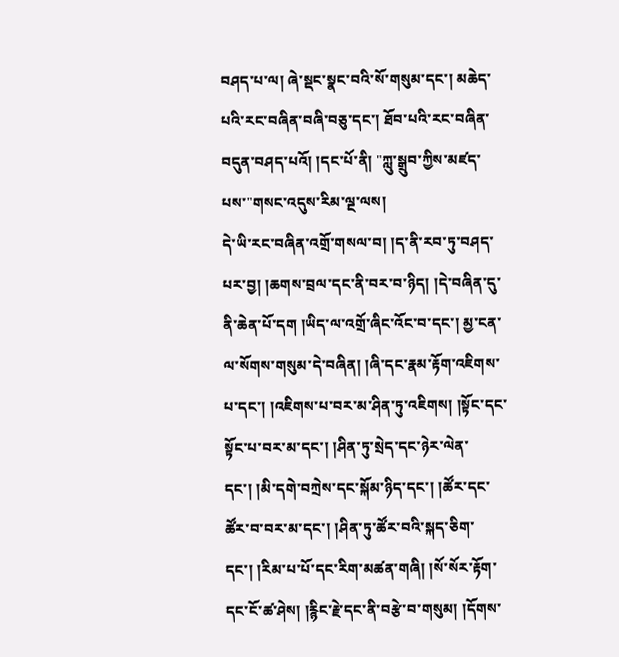བཤད་པ་ལ། ཞེ་སྡང་སྣང་བའི་སོ་གསུམ་དང་། མཆེད་པའི་རང་བཞིན་བཞི་བཅུ་དང་། ཐོབ་པའི་རང་བཞིན་བདུན་བཤད་པའོ། །དང་པོ་ནི། "ཀླུ་སྒྲུབ་ཀྱིས་མཛད་པས་"གསང་འདུས་རིམ་ལྔ་ལས།
དེ་ཡི་རང་བཞིན་འགྲོ་གསལ་བ། །ད་ནི་རབ་ཏུ་བཤད་པར་བྱ། །ཆགས་བྲལ་དང་ནི་བར་བ་ཉིད། །དེ་བཞིན་དུ་ནི་ཆེན་པོ་དག །ཡིད་ལ་འགྲོ་ཞིང་འོང་བ་དང་། མྱ་ངན་ལ་སོགས་གསུམ་དེ་བཞིན། །ཞི་དང་རྣམ་རྟོག་འཇིགས་པ་དང་། །འཇིགས་པ་བར་མ་ཤིན་ཏུ་འཇིགས། །སྟོང་དང་སྟོང་པ་བར་མ་དང་། །ཤིན་ཏུ་སྲེད་དང་ཉེར་ལེན་དང་། །མི་དགེ་བཀྲེས་དང་སྐོམ་ཉིད་དང་། །ཚོར་དང་ཚོར་བ་བར་མ་དང་། །ཤིན་ཏུ་ཚོར་བའི་སྐད་ཅིག་དང་། །རིམ་པ་པོ་དང་རིག་མཚན་གཞི། །སོ་སོར་རྟོག་དང་ངོ་ཚ་ཤེས། །རྙིང་རྗེ་དང་ནི་བརྩེ་བ་གསུམ། །དོགས་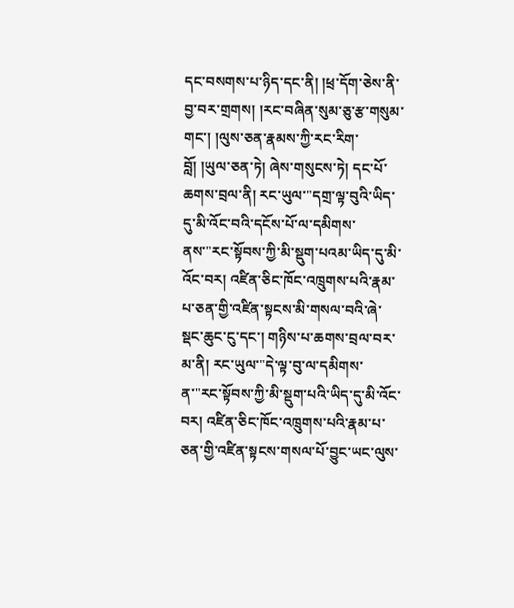དང་བསགས་པ་ཉིད་དང་ནི། །ཕྲ་དོག་ཅེས་ནི་བྱ་བར་གྲགས། །རང་བཞིན་སུམ་ཅུ་རྩ་གསུམ་གང་། །ལུས་ཅན་རྣམས་ཀྱི་རང་རིག་བློ། །ཡུལ་ཅན་ཏེ། ཞེས་གསུངས་ཏེ། དང་པོ་ཆགས་བྲལ་ནི། རང་ཡུལ་"དགྲ་ལྟ་བུའི་ཡིད་དུ་མི་འོང་བའི་དངོས་པོ་ལ་དམིགས་ནས་"རང་སྟོབས་ཀྱི་མི་སྡུག་པའམ་ཡིད་དུ་མི་འོང་བར། འཛིན་ཅིང་ཁོང་འཁྲུགས་པའི་རྣམ་པ་ཅན་གྱི་འཛིན་སྟངས་མི་གསལ་བའི་ཞེ་སྡང་ཆུང་ངུ་དང་། གཉིས་པ་ཆགས་བྲལ་བར་མ་ནི། རང་ཡུལ་"དེ་ལྟ་བུ་ལ་དམིགས་ན་"རང་སྟོབས་ཀྱི་མི་སྡུག་པའི་ཡིད་དུ་མི་འོང་བར། འཛིན་ཅིང་ཁོང་འཁྲུགས་པའི་རྣམ་པ་ཅན་གྱི་འཛིན་སྟངས་གསལ་པོ་བྱུང་ཡང་ལུས་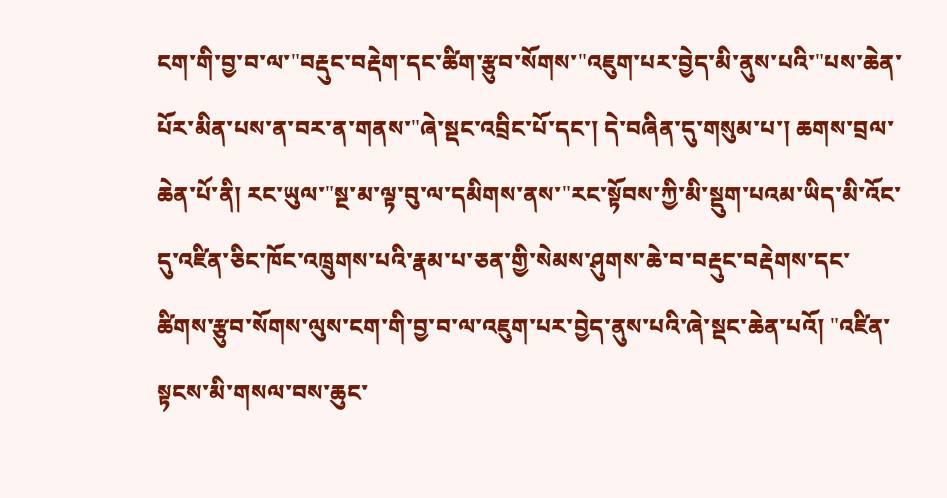ངག་གི་བྱ་བ་ལ་"བརྡུང་བརྡེག་དང་ཚིག་རྩུབ་སོགས་"འཇུག་པར་བྱེད་མི་ནུས་པའི་"པས་ཆེན་པོར་མིན་པས་ན་བར་ན་གནས་"ཞེ་སྡང་འབྲིང་པོ་དང་། དེ་བཞིན་དུ་གསུམ་པ་། ཆགས་བྲལ་ཆེན་པོ་ནི། རང་ཡུལ་"སྔ་མ་ལྟ་བུ་ལ་དམིགས་ནས་"རང་སྟོབས་ཀྱི་མི་སྡུག་པའམ་ཡིད་མི་འོང་དུ་འཛིན་ཅིང་ཁོང་འཁྲུགས་པའི་རྣམ་པ་ཅན་གྱི་སེམས་ཤུགས་ཆེ་བ་བརྡུང་བརྡེགས་དང་ཚིགས་རྩུབ་སོགས་ལུས་ངག་གི་བྱ་བ་ལ་འཇུག་པར་བྱེད་ནུས་པའི་ཞེ་སྡང་ཆེན་པའོ། "འཛིན་སྟངས་མི་གསལ་བས་ཆུང་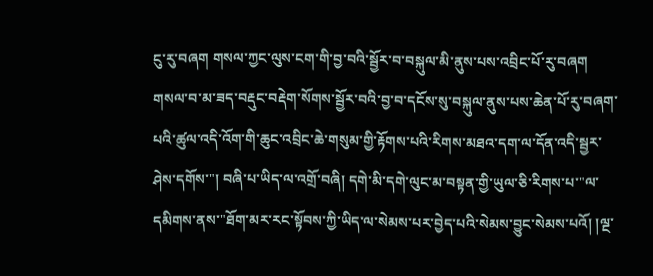ངུ་རུ་བཞག གསལ་ཀྱང་ལུས་ངག་གི་བྱ་བའི་སྦྱོར་བ་བསྐུལ་མི་ནུས་པས་འབྲིང་པོ་རུ་བཞག གསལ་བ་མ་ཟད་བརྡུང་བརྡེག་སོགས་སྦྱོར་བའི་བྱ་བ་དངོས་སུ་བསྐུལ་ནུས་པས་ཆེན་པོ་རུ་བཞག་པའི་ཚུལ་འདི་འོག་གི་ཆུང་འབྲིང་ཆེ་གསུམ་གྱི་རྟོགས་པའི་རིགས་མཐའ་དག་ལ་དོན་འདི་སྦྱར་ཤེས་དགོས་"། བཞི་པ་ཡིད་ལ་འགྲོ་བཞི། དགེ་མི་དགེ་ལུང་མ་བསྟན་གྱི་ཡུལ་ཅི་རིགས་པ་"ལ་དམིགས་ནས་"ཐོག་མར་རང་སྟོབས་ཀྱི་ཡིད་ལ་སེམས་པར་བྱེད་པའི་སེམས་བྱུང་སེམས་པའོ། །ལྔ་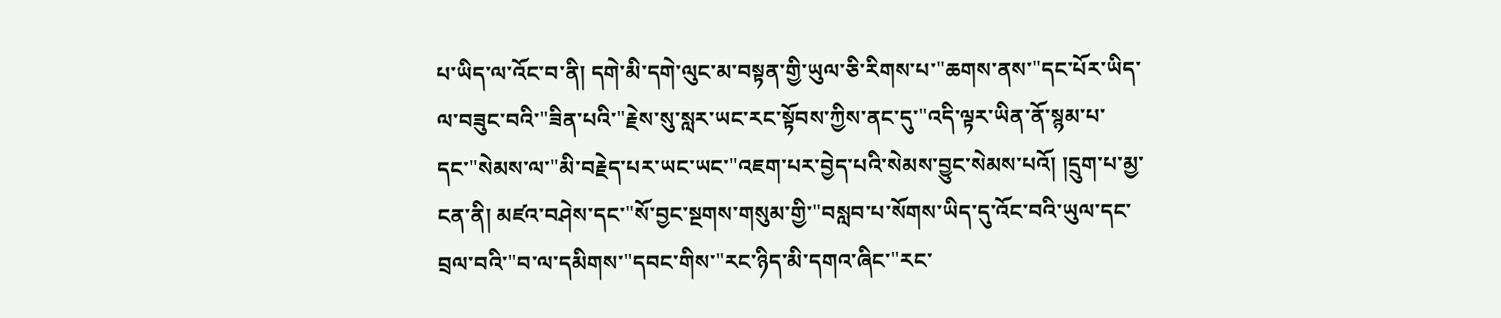པ་ཡིད་ལ་འོང་བ་ནི། དགེ་མི་དགེ་ལུང་མ་བསྟན་གྱི་ཡུལ་ཅི་རིགས་པ་"ཆགས་ནས་"དང་པོར་ཡིད་ལ་བཟུང་བའི་"ཟིན་པའི་"རྗེས་སུ་སླར་ཡང་རང་སྟོབས་ཀྱིས་ནང་དུ་"འདི་ལྟར་ཡིན་ནོ་སྙམ་པ་དང་"སེམས་ལ་"མི་བརྗེད་པར་ཡང་ཡང་"འཇག་པར་བྱེད་པའི་སེམས་བྱུང་སེམས་པའོ། །དྲུག་པ་མྱ་ངན་ནི། མཛའ་བཤེས་དང་"སོ་བྱང་སྔགས་གསུམ་གྱི་"བསླབ་པ་སོགས་ཡིད་དུ་འོང་བའི་ཡུལ་དང་བྲལ་བའི་"བ་ལ་དམིགས་"དབང་གིས་"རང་ཉིད་མི་དགའ་ཞིང་"རང་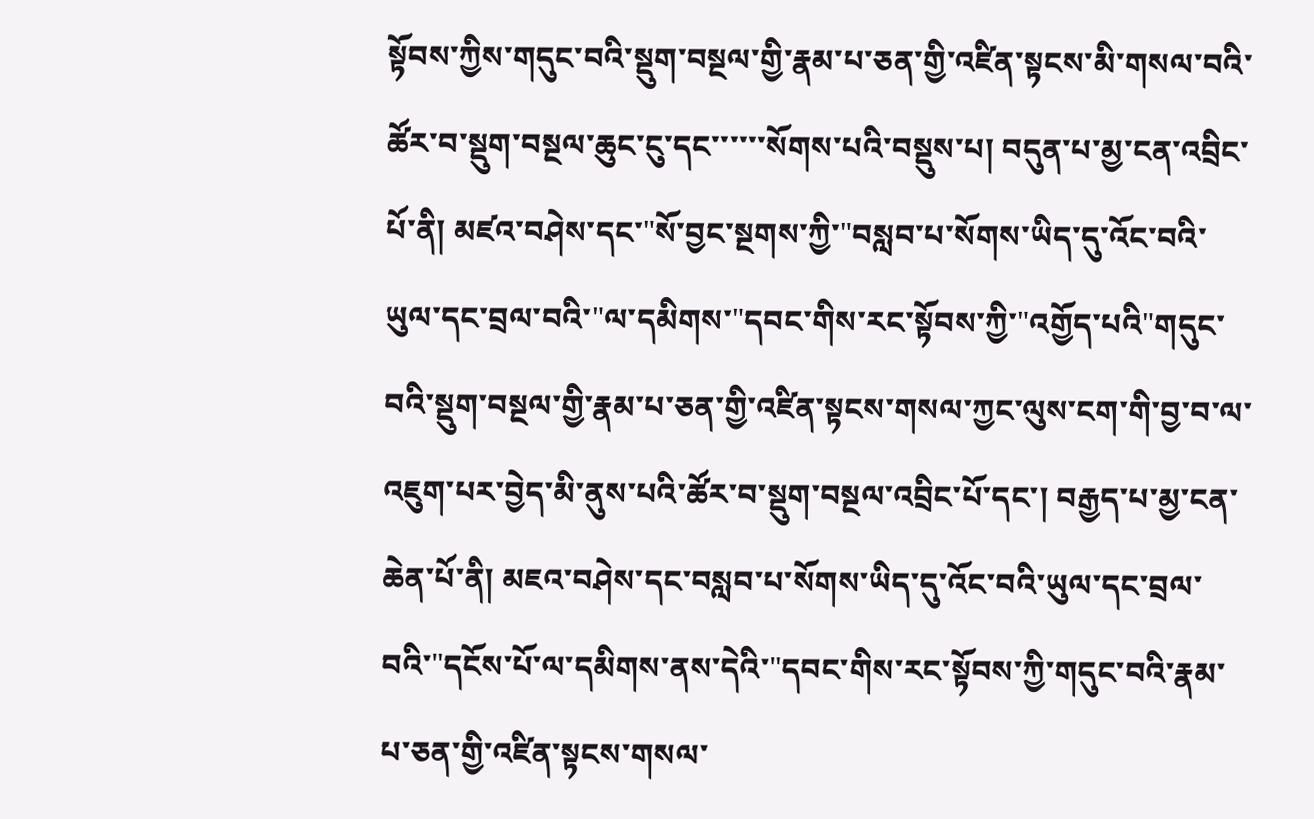སྟོབས་ཀྱིས་གདུང་བའི་སྡུག་བསྔལ་གྱི་རྣམ་པ་ཅན་གྱི་འཛིན་སྟངས་མི་གསལ་བའི་ཚོར་བ་སྡུག་བསྔལ་ཆུང་ངུ་དང་་་་་་སོགས་པའི་བསྡུས་པ། བདུན་པ་མྱ་ངན་འབྲིང་པོ་ནི། མཛའ་བཤེས་དང་"སོ་བྱང་སྔགས་ཀྱི་"བསླབ་པ་སོགས་ཡིད་དུ་འོང་བའི་ཡུལ་དང་བྲལ་བའི་"ལ་དམིགས་"དབང་གིས་རང་སྟོབས་ཀྱི་"འགྱོད་པའི"གདུང་བའི་སྡུག་བསྔལ་གྱི་རྣམ་པ་ཅན་གྱི་འཛིན་སྟངས་གསལ་ཀྱང་ལུས་ངག་གི་བྱ་བ་ལ་འཇུག་པར་བྱེད་མི་ནུས་པའི་ཚོར་བ་སྡུག་བསྔལ་འབྲིང་པོ་དང་། བརྒྱད་པ་མྱ་ངན་ཆེན་པོ་ནི། མཇའ་བཤེས་དང་བསླབ་པ་སོགས་ཡིད་དུ་འོང་བའི་ཡུལ་དང་བྲལ་བའི་"དངོས་པོ་ལ་དམིགས་ནས་དེའི་"དབང་གིས་རང་སྟོབས་ཀྱི་གདུང་བའི་རྣམ་པ་ཅན་གྱི་འཛིན་སྟངས་གསལ་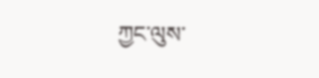ཀྱང་ལུས་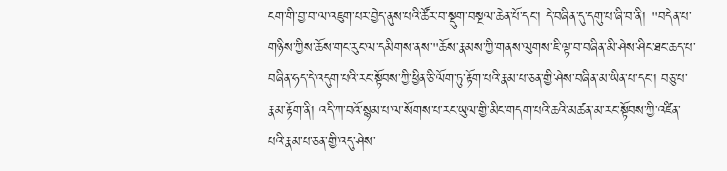ངག་གི་བྱ་བ་ལ་འཇུག་པར་བྱེད་ནུས་པའི་ཚོར་བ་སྡུག་བསྔལ་ཆེན་པོ་དང་། དེ་བཞིན་དུ་དགུ་པ་ཞི་བ་ནི། "བདེན་པ་གཉིས་ཀྱིས་ཆོས་གང་རུང་ལ་དམིགས་ནས་"ཆོས་རྣམས་ཀྱི་གནས་ལུགས་ཇི་ལྟ་བ་བཞིན་མི་ཤེས་ཤིང་ཐང་ཆད་པ་བཞིན་ཧད་དེ་འདུག་པའི་རང་སྟོབས་ཀྱི་ཕྱིན་ཅི་ལོག་ཏུ་རྟོག་པའི་རྣམ་པ་ཅན་གྱི་ཤེས་བཞིན་མ་ཡིན་པ་དང་། བཅུ་པ་རྣམ་རྟོག་ནི། འདི་ཀ་བའོ་སྙམ་པ་ལ་སོགས་པ་རང་ཡུལ་གྱི་མིང་གདག་པའི་ཆའི་མཚན་མ་རང་སྟོབས་ཀྱི་འཛིན་པའི་རྣམ་པ་ཅན་གྱི་འདུ་ཤེས་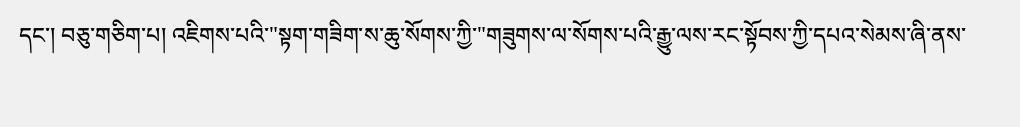དང་། བཅུ་གཅིག་པ། འཇིགས་པའི་"སྟག་གཟིག་ས་ཆུ་སོགས་ཀྱི་"གཟུགས་ལ་སོགས་པའི་རྒྱུ་ལས་རང་སྟོབས་ཀྱི་དཔའ་སེམས་ཞི་ནས་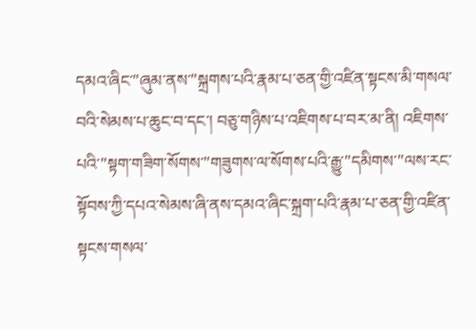དམའ་ཞིང་"ཞུམ་ནས་"སྐྲགས་པའི་རྣམ་པ་ཅན་གྱི་འཛིན་སྟངས་མི་གསལ་བའི་སེམས་པ་ཆུང་བ་དང་། བཅུ་གཉིས་པ་འཇིགས་པ་བར་མ་ནི། འཇིགས་པའི་"སྟག་གཟིག་སོགས་"གཟུགས་ལ་སོགས་པའི་རྒྱུ་"དམིགས་"ལས་རང་སྟོབས་ཀྱི་དཔའ་སེམས་ཞི་ནས་དམའ་ཞིང་སྐྲག་པའི་རྣམ་པ་ཅན་གྱི་འཛིན་སྟངས་གསལ་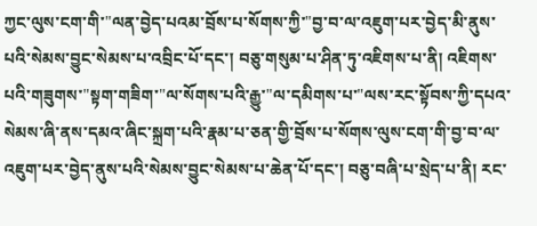ཀྱང་ལུས་ངག་གི་"ལན་བྱེད་པའམ་བྲོས་པ་སོགས་ཀྱི་"བྱ་བ་ལ་འཇུག་པར་བྱེད་མི་ནུས་པའི་སེམས་བྱུང་སེམས་པ་འབྲིང་པོ་དང་། བཅུ་གསུམ་པ་ཤིན་ཏུ་འཇིགས་པ་ནི། འཇིགས་པའི་གཟུགས་"སྟག་གཟིག་"ལ་སོགས་པའི་རྒྱུ་"ལ་དམིགས་པ་"ལས་རང་སྟོབས་ཀྱི་དཔའ་སེམས་ཞི་ནས་དམའ་ཞིང་སྐྲག་པའི་རྣམ་པ་ཅན་གྱི་བྲོས་པ་སོགས་ལུས་ངག་གི་བྱ་བ་ལ་འཇུག་པར་བྱེད་ནུས་པའི་སེམས་བྱུང་སེམས་པ་ཆེན་པོ་དང་། བཅུ་བཞི་པ་སྲེད་པ་ནི། རང་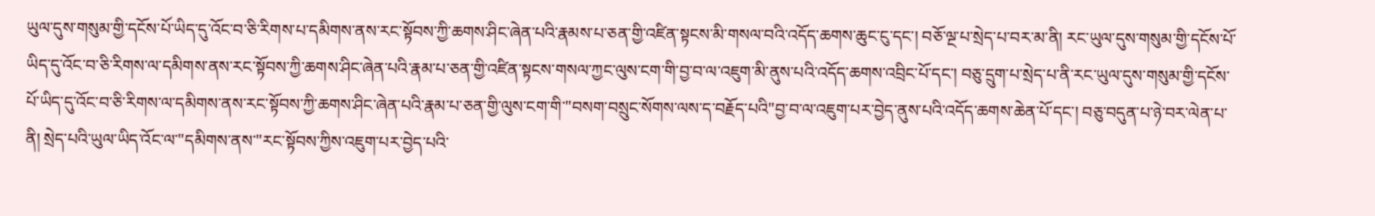ཡུལ་དུས་གསུམ་གྱི་དངོས་པོ་ཡིད་དུ་འོང་བ་ཅི་རིགས་པ་དམིགས་ནས་རང་སྟོབས་ཀྱི་ཆགས་ཤིང་ཞེན་པའི་རྣམས་པ་ཅན་གྱི་འཛིན་སྟངས་མི་གསལ་བའི་འདོད་ཆགས་ཆུང་ངུ་དང་། བཅོ་ལྔ་པ་སྲེད་པ་བར་མ་ནི། རང་ཡུལ་དུས་གསུམ་གྱི་དངོས་པོ་ཡིད་དུ་འོང་བ་ཅི་རིགས་ལ་དམིགས་ནས་རང་སྟོབས་ཀྱི་ཆགས་ཤིང་ཞེན་པའི་རྣམ་པ་ཅན་གྱི་འཛིན་སྟངས་གསལ་ཀྱང་ལུས་ངག་གི་བྱ་བ་ལ་འཇུག་མི་ནུས་པའི་འདོད་ཆགས་འབྲིང་པོ་དང་། བཅུ་དྲུག་པ་སྲེད་པ་ནི་རང་ཡུལ་དུས་གསུམ་གྱི་དངོས་པོ་ཡིད་དུ་འོང་བ་ཅི་རིགས་ལ་དམིགས་ནས་རང་སྟོབས་ཀྱི་ཆགས་ཤིང་ཞེན་པའི་རྣམ་པ་ཅན་གྱི་ལུས་ངག་གི་"བསག་བསྲུང་སོགས་ལས་ད་བརྗོད་པའི"བྱ་བ་ལ་འཇུག་པར་བྱེད་ནུས་པའི་འདོད་ཆགས་ཆེན་པོ་དང་། བཅུ་བདུན་པ་ཉེ་བར་ལེན་པ་ནི། སྲེད་པའི་ཡུལ་ཡིད་འོང་ལ་"དམིགས་ནས་"རང་སྟོབས་ཀྱིས་འཇུག་པར་བྱེད་པའི་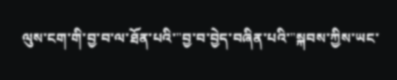ལུས་ངག་གི་བྱ་བ་ལ་ཐོན་པའི་"བྱ་བ་བྱེད་བཞིན་པའི་"སྐབས་ཀྱིས་ཡང་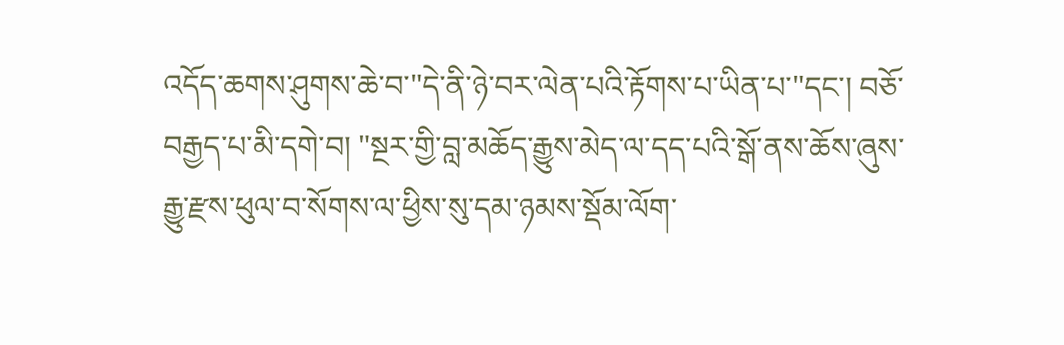འདོད་ཆགས་ཤུགས་ཆེ་བ་"དེ་ནི་ཉེ་བར་ལེན་པའི་རྟོགས་པ་ཡིན་པ་"དང་། བཅོ་བརྒྱད་པ་མི་དགེ་བ། "སྔར་གྱི་བླ་མཆོད་རྒྱུས་མེད་ལ་དད་པའི་སྒོ་ནས་ཆོས་ཞུས་རྒྱུ་རྫས་ཕུལ་བ་སོགས་ལ་ཕྱིས་སུ་དམ་ཉམས་སྡོམ་ལོག་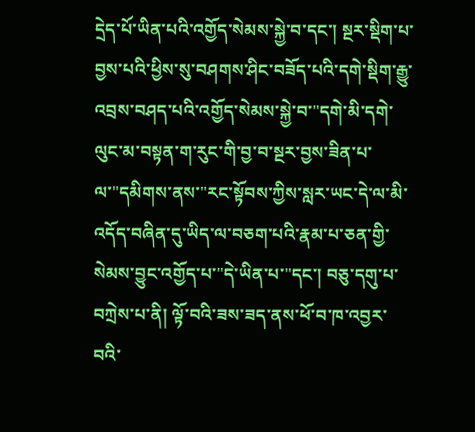དྲེད་པོ་ཡིན་པའི་འགྱོད་སེམས་སྐྱེ་བ་དང་། སྔར་སྡིག་པ་བྱས་པའི་ཕྱིས་སུ་བཤགས་ཤིང་བཟོད་པའི་དགེ་སྡིག་རྒྱུ་འབྲས་བཤད་པའི་འགྱོད་སེམས་སྐྱེ་བ་"དགེ་མི་དགེ་ལུང་མ་བསྟན་ག་རུང་གི་བྱ་བ་སྔར་བྱས་ཟིན་པ་ལ་"དམིགས་ནས་"རང་སྟོབས་ཀྱིས་སླར་ཡང་དེ་ལ་མི་འདོད་བཞིན་དུ་ཡིད་ལ་བཅག་པའི་རྣམ་པ་ཅན་གྱི་སེམས་བྱུང་འགྱོད་པ་"དེ་ཡིན་པ་"དང་། བཅུ་དགུ་པ་བཀྲེས་པ་ནི། ལྟོ་བའི་ཟས་ཟད་ནས་ཕོ་བ་ཁ་འབྱར་བའི་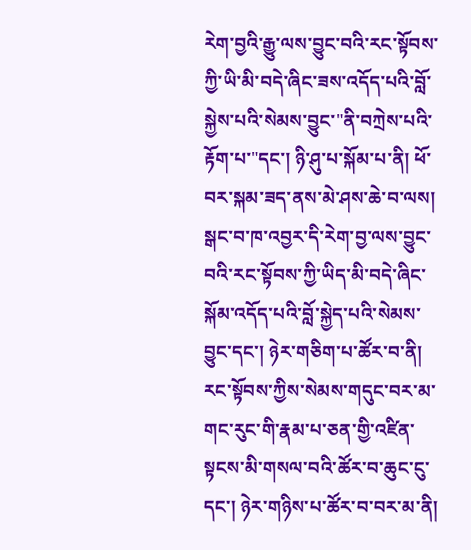རེག་བྱའི་རྒྱུ་ལས་བྱུང་བའི་རང་སྟོབས་ཀྱི་ཡི་མི་བདེ་ཞིང་ཟས་འདོད་པའི་བློ་སྐྱེས་པའི་སེམས་བྱུང་"ནི་བཀྲེས་པའི་རྟོག་པ་"དང་། ཉི་ཤུ་པ་སྐོམ་པ་ནི། ཕོ་བར་སྐམ་ཟད་ནས་མེ་ཤས་ཆེ་བ་ལས། སྒང་བ་ཁ་འབྱར་དི་རེག་བྱ་ལས་བྱུང་བའི་རང་སྟོབས་ཀྱི་ཡིད་མི་བདེ་ཞིང་སྐོམ་འདོད་པའི་བློ་སྐྱེད་པའི་སེམས་བྱུང་དང་། ཉེར་གཅིག་པ་ཚོར་བ་ནི། རང་སྟོབས་ཀྱིས་སེམས་གདུང་བར་མ་གང་རུང་གི་རྣམ་པ་ཅན་གྱི་འཛིན་སྟངས་མི་གསལ་བའི་ཚོར་བ་ཆུང་ངུ་དང་། ཉེར་གཉིས་པ་ཚོར་བ་བར་མ་ནི།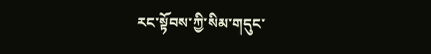རང་སྟོབས་ཀྱི་སིམ་གདུང་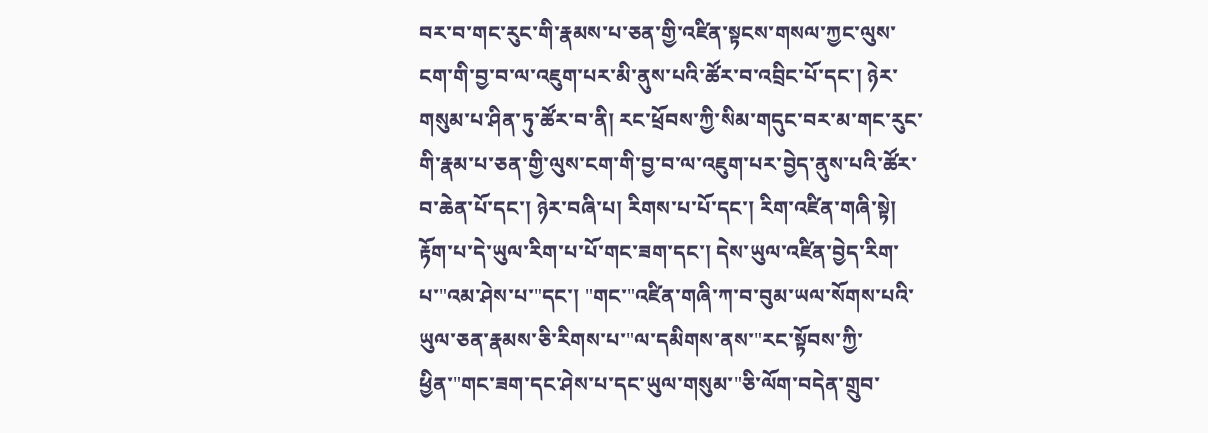བར་བ་གང་རུང་གི་རྣམས་པ་ཅན་གྱི་འཛིན་སྟངས་གསལ་ཀྱང་ལུས་ངག་གི་བྱ་བ་ལ་འཇུག་པར་མི་ནུས་པའི་ཚོར་བ་འབྲིང་པོ་དང་། ཉེར་གསུམ་པ་ཤིན་ཏུ་ཚོར་བ་ནི། རང་ཕྲོབས་ཀྱི་སིམ་གདུང་བར་མ་གང་རུང་གི་རྣམ་པ་ཅན་གྱི་ལུས་ངག་གི་བྱ་བ་ལ་འཇུག་པར་བྱེད་ནུས་པའི་ཚོར་བ་ཆེན་པོ་དང་། ཉེར་བཞི་པ། རིགས་པ་པོ་དང་། རིག་འཛིན་གཞི་སྟེ། རྟོག་པ་དེ་ཡུལ་རིག་པ་པོ་གང་ཟག་དང་། དེས་ཡུལ་འཛིན་བྱེད་རིག་པ་"འམ་ཤེས་པ་"དང་། "གང་"འཛིན་གཞི་ཀ་བ་བུམ་ཡལ་སོགས་པའི་ཡུལ་ཅན་རྣམས་ཅི་རིགས་པ་"ལ་དམིགས་ནས་"རང་སྟོབས་ཀྱི་ཕྱིན་"གང་ཟག་དང་ཤེས་པ་དང་ཡུལ་གསུམ་"ཅི་ལོག་བདེན་གྲུབ་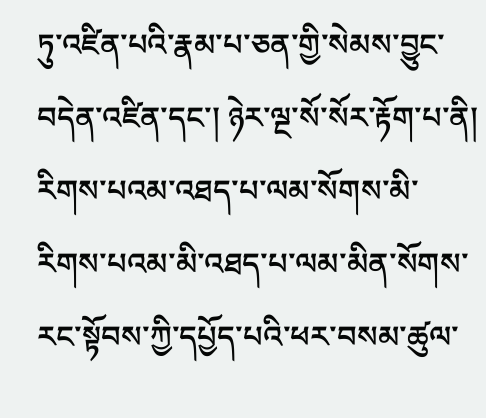ཏུ་འཛིན་པའི་རྣམ་པ་ཅན་གྱི་སེམས་བྱུང་བདེན་འཛིན་དང་། ཉེར་ལྔ་སོ་སོར་རྟོག་པ་ནི། རིགས་པའམ་འཐད་པ་ལམ་སོགས་མི་རིགས་པའམ་མི་འཐད་པ་ལམ་མིན་སོགས་རང་སྟོབས་ཀྱི་དཔྱོད་པའི་ཕར་བསམ་ཚུལ་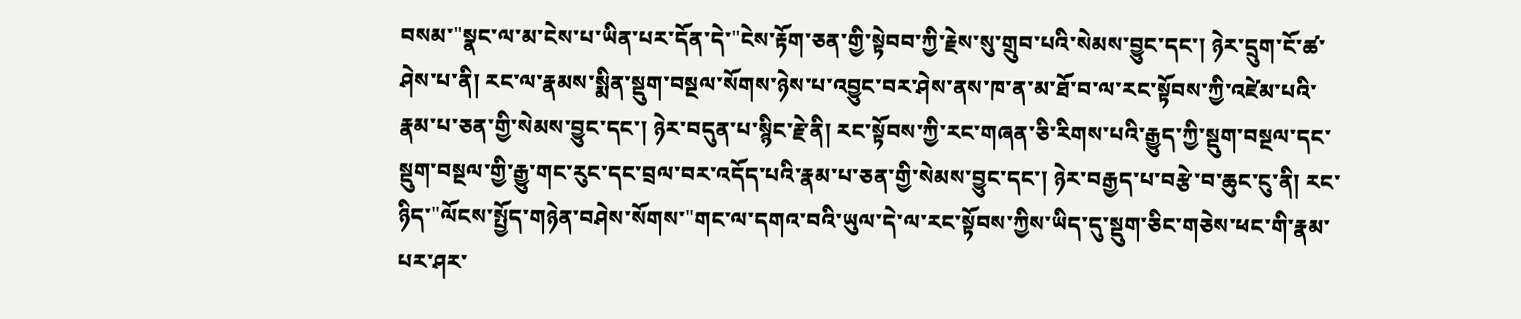བསམ་"སྣང་ལ་མ་ངེས་པ་ཡིན་པར་དོན་དེ་"ངེས་རྟོག་ཅན་གྱི་སྟེབབ་ཀྱི་རྗེས་སུ་གྲུབ་པའི་སེམས་བྱུང་དང་། ཉེར་དྲུག་ངོ་ཚ་ཤེས་པ་ནི། རང་ལ་རྣམས་སྨིན་སྡུག་བསྔལ་སོགས་ཉེས་པ་འབྱུང་བར་ཤེས་ནས་ཁ་ན་མ་ཐོ་བ་ལ་རང་སྟོབས་ཀྱི་འཛེམ་པའི་རྣམ་པ་ཅན་གྱི་སེམས་བྱུང་དང་། ཉེར་བདུན་པ་སྙིང་རྗེ་ནི། རང་སྟོབས་ཀྱི་རང་གཞན་ཅི་རིགས་པའི་རྒྱུད་ཀྱི་སྡུག་བསྔལ་དང་སྡུག་བསྔལ་གྱི་རྒྱུ་གང་རུང་དང་བྲལ་བར་འདོད་པའི་རྣམ་པ་ཅན་གྱི་སེམས་བྱུང་དང་། ཉེར་བརྒྱད་པ་བརྩེ་བ་ཆུང་ངུ་ནི། རང་ཉིད་"ལོངས་སྤྱོད་གཉེན་བཤེས་སོགས་"གང་ལ་དགའ་བའི་ཡུལ་དེ་ལ་རང་སྟོབས་ཀྱིས་ཡིད་དུ་སྡུག་ཅིང་གཅེས་ཕང་གི་རྣམ་པར་ཤར་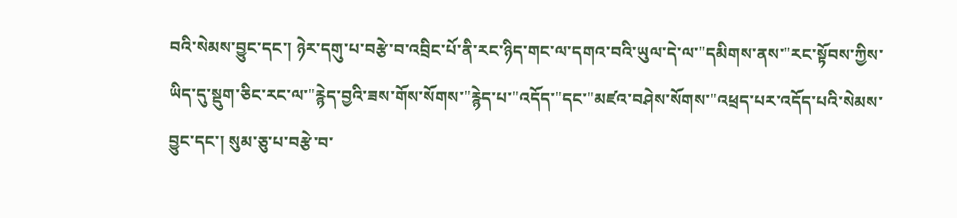བའི་སེམས་བྱུང་དང་། ཉེར་དགུ་པ་བརྩེ་བ་འབྲིང་པོ་ནི་རང་ཉིད་གང་ལ་དགའ་བའི་ཡུལ་དེ་ལ་"དམིགས་ནས་"རང་སྟོབས་ཀྱིས་ཡིད་དུ་སྡུག་ཅིང་རང་ལ་"རྙེད་བྱའི་ཟས་གོས་སོགས་"རྙེད་པ་"འདོད་"དང་"མཛའ་བཤེས་སོགས་"འཕྲད་པར་འདོད་པའི་སེམས་བྱུང་དང་། སུམ་ཅུ་པ་བརྩེ་བ་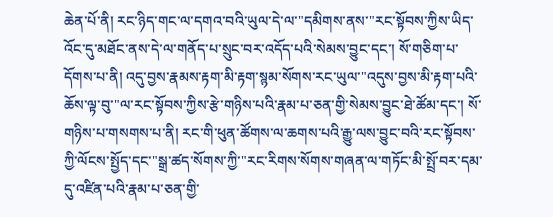ཆེན་པོ་ནི། རང་ཉིད་གང་ལ་དགའ་བའི་ཡུལ་དེ་ལ་"དམིགས་ནས་"རང་སྟོབས་ཀྱིས་ཡིད་འོང་དུ་མཐོང་ནས་དེ་ལ་གནོད་པ་སྲུང་བར་འདོད་པའི་སེམས་བྱུང་དང་། སོ་གཅིག་པ་དོགས་པ་ནི། འདུ་བྱས་རྣམས་རྟག་མི་རྟག་སྙམ་སོགས་རང་ཡུལ་"འདུས་བྱས་མི་རྟག་པའི་ཆོས་ལྟ་བུ་"ལ་རང་སྟོབས་ཀྱིས་རྩེ་གཉིས་པའི་རྣམ་པ་ཅན་གྱི་སེམས་བྱུང་ཐེ་ཚོམ་དང་། སོ་གཉིས་པ་གསགས་པ་ནི། རང་གི་ཕུན་ཚོགས་ལ་ཆགས་པའི་རྒྱུ་ལས་བྱུང་བའི་རང་སྟོབས་ཀྱི་ལོངས་སྤྱོད་དང་"སྒྲ་ཚད་སོགས་ཀྱི་"རང་རིགས་སོགས་གཞན་ལ་གཏོང་མི་སྤྲོ་བར་དམ་དུ་འཛིན་པའི་རྣམ་པ་ཅན་གྱི་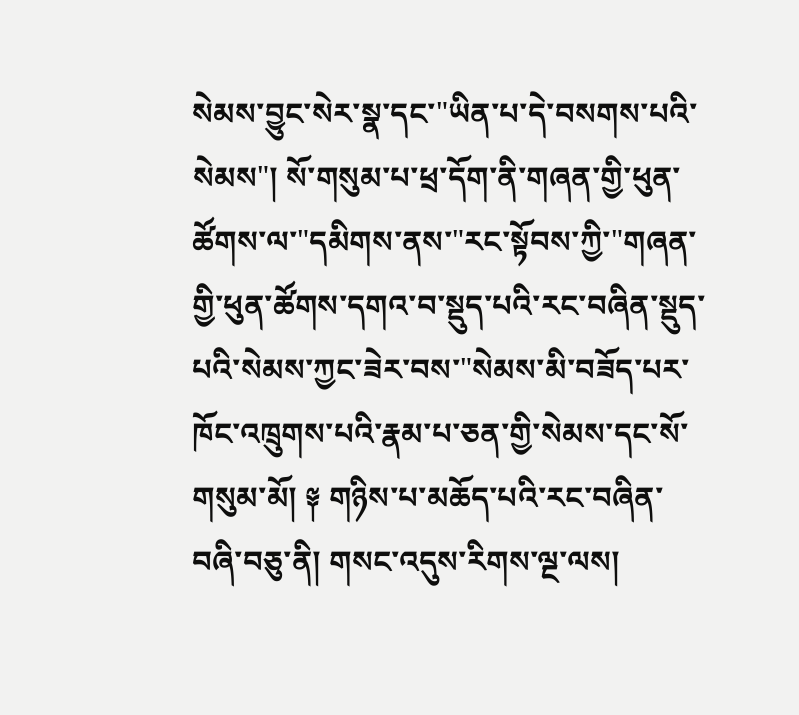སེམས་བྱུང་སེར་སྣ་དང་"ཡིན་པ་དེ་བསགས་པའི་སེམས"། སོ་གསུམ་པ་ཕྲ་དོག་ནི་གཞན་གྱི་ཕུན་ཚོགས་ལ་"དམིགས་ནས་"རང་སྟོབས་ཀྱི་"གཞན་གྱི་ཕུན་ཚོགས་དགའ་བ་སྡུད་པའི་རང་བཞིན་སྡུད་པའི་སེམས་ཀྱང་ཟེར་བས་"སེམས་མི་བཟོད་པར་ཁོང་འཁྲུགས་པའི་རྣམ་པ་ཅན་གྱི་སེམས་དང་སོ་གསུམ་མོ། ༈ གཉིས་པ་མཆོད་པའི་རང་བཞིན་བཞི་བཅུ་ནི། གསང་འདུས་རིགས་ལྔ་ལས།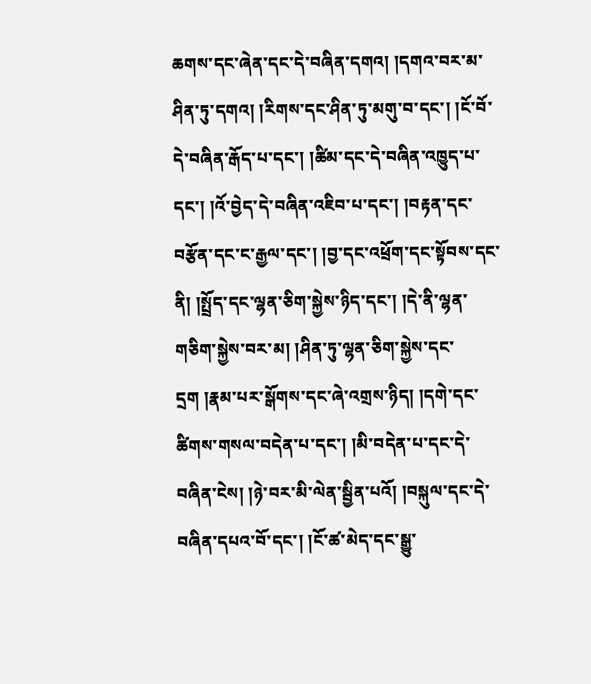ཆགས་དང་ཞེན་དང་དེ་བཞིན་དགའ། །དགའ་བར་མ་ཤིན་ཏུ་དགའ། །རིགས་དང་ཤིན་ཏུ་མགུ་བ་དང་། །ངོ་བོ་དེ་བཞིན་རྒོད་པ་དང་། །ཚིམ་དང་དེ་བཞིན་འཁྱུད་པ་དང་། །འོ་བྱེད་དེ་བཞིན་འཇིབ་པ་དང་། །བརྟན་དང་བརྩོན་དང་ང་རྒྱལ་དང་། །བྱ་དང་འཕྲོག་དང་སྟོབས་དང་ནི། །སྤྲོད་དང་ལྷན་ཅིག་སྐྱེས་ཉིད་དང་། །དེ་ནི་ལྷན་གཅིག་སྐྱེས་བར་མ། །ཤིན་ཏུ་ལྷན་ཅིག་སྐྱེས་དང་དྲག །རྣམ་པར་སྒོགས་དང་ཞེ་འགྲས་ཉིད། །དགེ་དང་ཚིགས་གསལ་བདེན་པ་དང་། །མི་བདེན་པ་དང་དེ་བཞིན་ངེས། །ཉེ་བར་མི་ལེན་སྦྱིན་པའོ། །བསྐུལ་དང་དེ་བཞིན་དཔའ་བོ་དང་། །ངོ་ཚ་མེད་དང་སྒྱུ་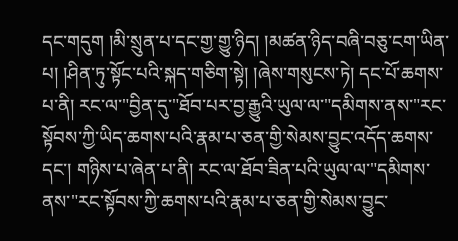དང་གདུག །མི་སྲུན་པ་དང་གྱ་གྱུ་ཉིད། །མཚན་ཉིད་བཞི་བཅུ་ངག་ཡིན་པ། །ཤིན་ཏུ་སྟོང་པའི་སྐད་གཅིག་སྟེ། །ཞེས་གསུངས་ཏེ། དང་པོ་ཆགས་པ་ནི། རང་ལ་"བྱིན་དུ་"ཐོབ་པར་བྱ་རྒྱུའི་ཡུལ་ལ་"དམིགས་ནས་"རང་སྟོབས་ཀྱི་ཡིད་ཆགས་པའི་རྣམ་པ་ཅན་གྱི་སེམས་བྱུང་འདོད་ཆགས་དང་། གཉིས་པ་ཞེན་པ་ནི། རང་ལ་ཐོབ་ཟིན་པའི་ཡུལ་ལ་"དམིགས་ནས་"རང་སྟོབས་ཀྱི་ཆགས་པའི་རྣམ་པ་ཅན་གྱི་སེམས་བྱུང་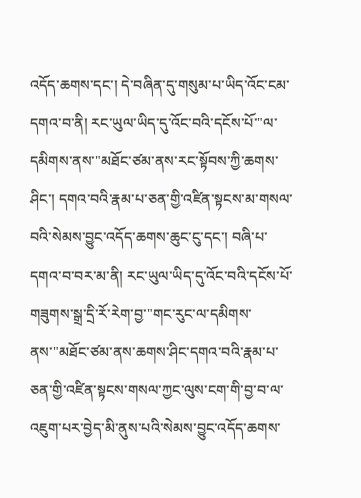འདོད་ཆགས་དང་། དེ་བཞིན་དུ་གསུམ་པ་ཡིད་འོང་ངམ་དགའ་བ་ནི། རང་ཡུལ་ཡིད་དུ་འོང་བའི་དངོས་པོ་"ལ་དམིགས་ནས་"མཐོང་ཙམ་ནས་རང་སྟོབས་ཀྱི་ཆགས་ཤིང་། དགའ་བའི་རྣམ་པ་ཅན་གྱི་འཛིན་སྟངས་མ་གསལ་བའི་སེམས་བྱུང་འདོད་ཆགས་ཆུང་ངུ་དང་། བཞི་པ་དགའ་བ་བར་མ་ནི། རང་ཡུལ་ཡིད་དུ་འོང་བའི་དངོས་པོ་གཟུགས་སྒྲ་དྲི་རོ་རེག་བྱ་"གང་རུང་ལ་དམིགས་ནས་"མཐོང་ཙམ་ནས་ཆགས་ཤིང་དགའ་བའི་རྣམ་པ་ཅན་གྱི་འཛིན་སྟངས་གསལ་ཀྱང་ལུས་ངག་གི་བྱ་བ་ལ་འཇུག་པར་བྱེད་མི་ནུས་པའི་སེམས་བྱུང་འདོད་ཆགས་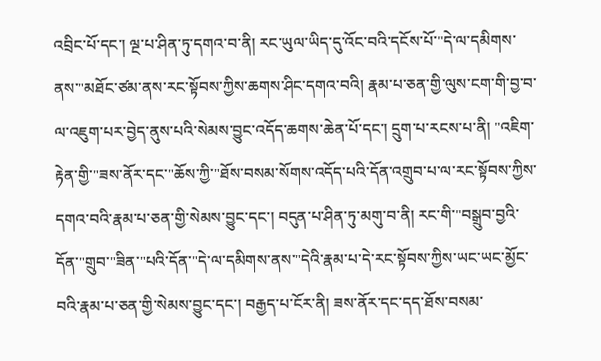འབྲིང་པོ་དང་། ལྔ་པ་ཤིན་ཏུ་དགའ་བ་ནི། རང་ཡུལ་ཡིད་དུ་འོང་བའི་དངོས་པོ་"དེ་ལ་དམིགས་ནས་"མཐོང་ཙམ་ནས་རང་སྟོབས་ཀྱིས་ཆགས་ཤིང་དགའ་བའི། རྣམ་པ་ཅན་གྱི་ལུས་ངག་གི་བྱ་བ་ལ་འཇུག་པར་བྱེད་ནུས་པའི་སེམས་བྱུང་འདོད་ཆགས་ཆེན་པོ་དང་། དྲུག་པ་རངས་པ་ནི། "འཇིག་རྟེན་གྱི་"ཟས་ནོར་དང་"ཆོས་ཀྱི་"ཐོས་བསམ་སོགས་འདོད་པའི་དོན་འགྲུབ་པ་ལ་རང་སྟོབས་ཀྱིས་དགའ་བའི་རྣམ་པ་ཅན་གྱི་སེམས་བྱུང་དང་། བདུན་པ་ཤིན་ཏུ་མགུ་བ་ནི། རང་གི་"བསྒྲུབ་བྱའི་དོན་"གྲུབ་"ཟིན་"པའི་དོན་"དེ་ལ་དམིགས་ནས་"དེའི་རྣམ་པ་དེ་རང་སྟོབས་ཀྱིས་ཡང་ཡང་མྱོང་བའི་རྣམ་པ་ཅན་གྱི་སེམས་བྱུང་དང་། བརྒྱད་པ་ངོར་ནི། ཟས་ནོར་དང་དད་ཐོས་བསམ་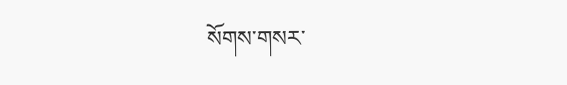སོགས་གསར་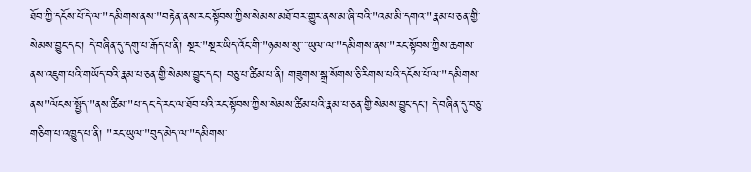ཐོབ་ཀྱི་དངོས་པོ་དེ་ལ་"དམིགས་ནས་"བརྟེན་ནས་རང་སྟོབས་ཀྱིས་སེམས་མཐོ་བར་གྱུར་ནས་མ་ཞི་བའི་"འམ་མི་དགའ་"རྣམ་པ་ཅན་གྱི་སེམས་བྱུང་དང་། དེ་བཞིན་དུ་དགུ་པ་རྒོད་པ་ནི། སྔར་"སྔར་ཡིད་འོང་གི་"ཉམས་སུ་་་་ཡུལ་ལ་"དམིགས་ནས་"རང་སྟོབས་ཀྱིས་ཆགས་ནས་འཇུག་པའི་གཡོད་བའི་རྣམ་པ་ཅན་གྱི་སེམས་བྱུང་དང་། བཅུ་པ་ཚིམ་པ་ནི། གཟུགས་སྒྲ་སོགས་ཅི་རིགས་པའི་དངོས་པོ་ལ་"དམིགས་ནས"ལོངས་སྤྱོད་"ནས་ཚིམ་"པ་དང་དེ་རང་ལ་ཐོབ་པའི་རང་སྟོབས་ཀྱིས་སེམས་ཚིམ་པའི་རྣམ་པ་ཅན་གྱི་སེམས་བྱུང་དང་། དེ་བཞིན་དུ་བཅུ་གཅིག་པ་འཁྱུད་པ་ནི། "རང་ཡུལ་"བུད་མེད་ལ་"དམིགས་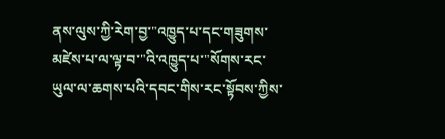ནས་ལུས་ཀྱི་རེག་བྱ་"འཁྱུད་པ་དང་གཟུགས་མཛེས་པ་ལ་ལྟ་བ་"འི་འཁྱུད་པ་"སོགས་རང་ཡུལ་ལ་ཆགས་པའི་དབང་གིས་རང་སྟོབས་ཀྱིས་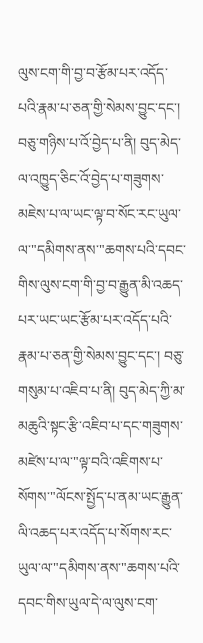ལུས་ངག་གི་བྱ་བ་རྩོམ་པར་འདོད་པའི་རྣམ་པ་ཅན་གྱི་སེམས་བྱུང་དང་། བཅུ་གཉིས་པ་འོ་བྱེད་པ་ནི། བུད་མེད་ལ་འཁྱུད་ཅིང་འོ་བྱེད་པ་གཟུགས་མཇེས་པ་ལ་ཡང་ལྟ་བ་སོང་རང་ཡུལ་ལ་"དམིགས་ནས་"ཆགས་པའི་དབང་གིས་ལུས་ངག་གི་བྱ་བ་རྒྱུན་མི་འཆད་པར་ཡང་ཡང་རྩོམ་པར་འདོད་པའི་རྣམ་པ་ཅན་གྱི་སེམས་བྱུང་དང་། བཅུ་གསུམ་པ་འཇིབ་པ་ནི། བུད་མེད་ཀྱི་མ་མཆུའི་སྟང་རྩི་འཇིབ་པ་དང་གཟུགས་མཛེས་པ་ལ་"ལྟ་བའི་འཇིགས་པ་སོགས་"ལོངས་སྤྱོད་པ་ནམ་ཡང་རྒྱུན་ལི་འཆད་པར་འདོད་པ་སོགས་རང་ཡུལ་ལ་"དམིགས་ནས་"ཆགས་པའི་དབང་གིས་ཡུལ་དེ་ལ་ལུས་ངག་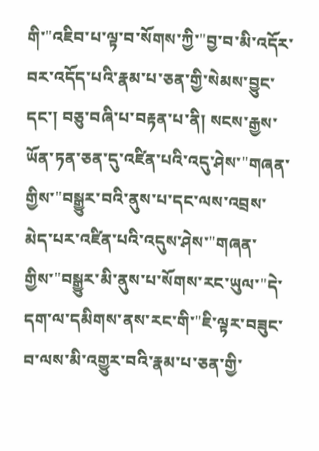གི་"འཇིབ་པ་ལྟ་བ་སོགས་ཀྱི་"བྱ་བ་མི་འདོར་བར་འདོད་པའི་རྣམ་པ་ཅན་གྱི་སེམས་བྱུང་དང་། བཅུ་བཞི་པ་བརྟན་པ་ནི། སངས་རྒྱས་ཡོན་ཏན་ཅན་དུ་འཛིན་པའི་འདུ་ཤེས་"གཞན་གྱིས་"བསྒྱུར་བའི་ནུས་པ་དང་ལས་འབྲས་མེད་པར་འཛིན་པའི་འདུས་ཤེས་"གཞན་གྱིས་"བསྒྱུར་མི་ནུས་པ་སོགས་རང་ཡུལ་"དེ་དག་ལ་དམིགས་ནས་རང་གི་"ཇི་ལྟར་བཟུང་བ་ལས་མི་འགྱུར་བའི་རྣམ་པ་ཅན་གྱི་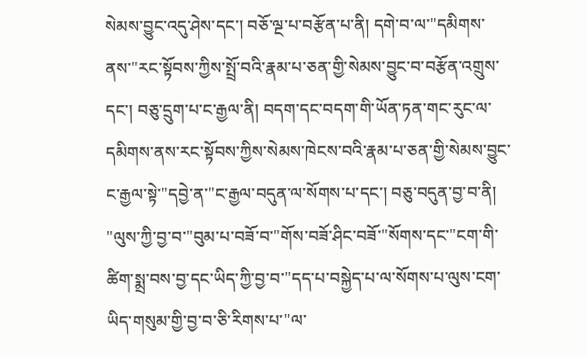སེམས་བྱུང་འདུ་ཤེས་དང་། བཅོ་ལྔ་པ་བརྩོན་པ་ནི། དགེ་བ་ལ་"དམིགས་ནས་"རང་སྟོབས་ཀྱིས་སྤྲོ་བའི་རྣམ་པ་ཅན་གྱི་སེམས་བྱུང་བ་བརྩོན་འགྲུས་དང་། བཅུ་དྲུག་པ་ང་རྒྱལ་ནི། བདག་དང་བདག་གི་ཡོན་ཏན་གང་རུང་ལ་དམིགས་ནས་རང་སྟོབས་ཀྱིས་སེམས་ཁེངས་བའི་རྣམ་པ་ཅན་གྱི་སེམས་བྱུང་ང་རྒྱལ་སྟེ་"དབྱེ་ན་"ང་རྒྱལ་བདུན་ལ་སོགས་པ་དང་། བཅུ་བདུན་བྱ་བ་ནི། "ལུས་ཀྱི་བྱ་བ་"བུམ་པ་བཟོ་བ་"གོས་བཟོ་ཤིང་བཟོ་"སོགས་དང་"ངག་གི་ཚིག་སྨྲ་བས་བྱ་དང་ཡིད་ཀྱི་བྱ་བ་"དད་པ་བསྐྱེད་པ་ལ་སོགས་པ་ལུས་ངག་ཡིད་གསུམ་གྱི་བྱ་བ་ཅི་རིགས་པ་"ལ་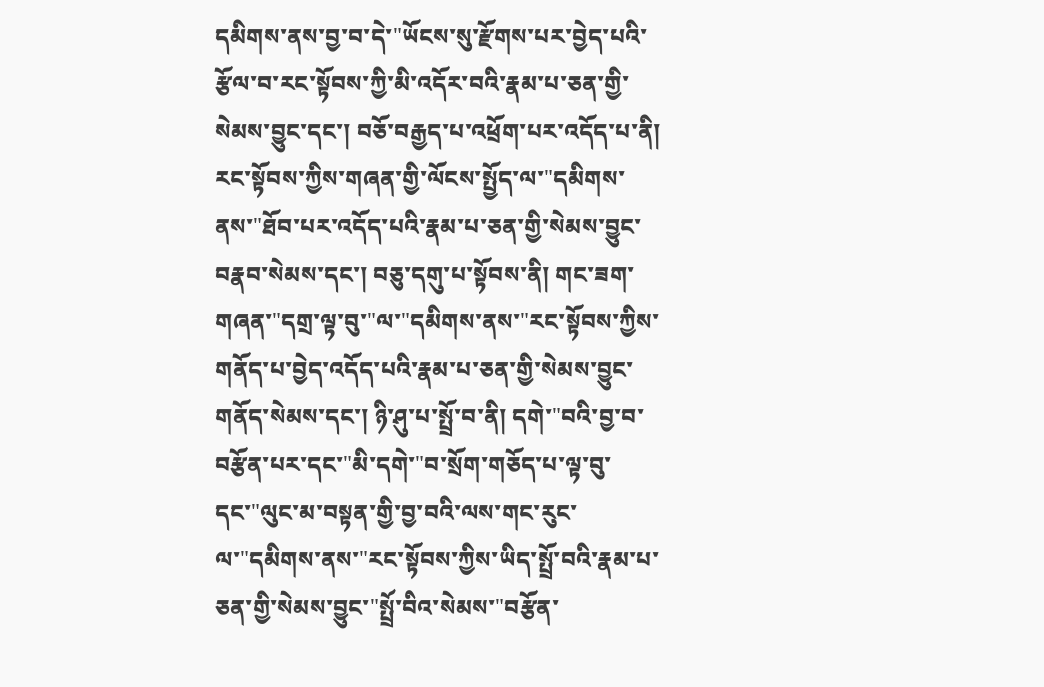དམིགས་ནས་བྱ་བ་དེ་"ཡོངས་སུ་རྫོགས་པར་བྱེད་པའི་རྩོལ་བ་རང་སྟོབས་ཀྱི་མི་འདོར་བའི་རྣམ་པ་ཅན་གྱི་སེམས་བྱུང་དང་། བཅོ་བརྒྱད་པ་འཕྲོག་པར་འདོད་པ་ནི། རང་སྟོབས་ཀྱིས་གཞན་གྱི་ལོངས་སྤྱོད་ལ་"དམིགས་ནས་"ཐོབ་པར་འདོད་པའི་རྣམ་པ་ཅན་གྱི་སེམས་བྱུང་བརྣབ་སེམས་དང་། བཅུ་དགུ་པ་སྟོབས་ནི། གང་ཟག་གཞན་"དགྲ་ལྟ་བུ་"ལ་"དམིགས་ནས་"རང་སྟོབས་ཀྱིས་གནོད་པ་བྱེད་འདོད་པའི་རྣམ་པ་ཅན་གྱི་སེམས་བྱུང་གནོད་སེམས་དང་། ཉི་ཤུ་པ་སྤྲོ་བ་ནི། དགེ་"བའི་བྱ་བ་བརྩོན་པར་དང་"མི་དགེ་"བ་སྲོག་གཅོད་པ་ལྟ་བུ་དང་"ལུང་མ་བསྟན་གྱི་བྱ་བའི་ལས་གང་རུང་ལ་"དམིགས་ནས་"རང་སྟོབས་ཀྱིས་ཡིད་སྤྲོ་བའི་རྣམ་པ་ཅན་གྱི་སེམས་བྱུང་"སྤྲོ་བིའ་སེམས་"བརྩོན་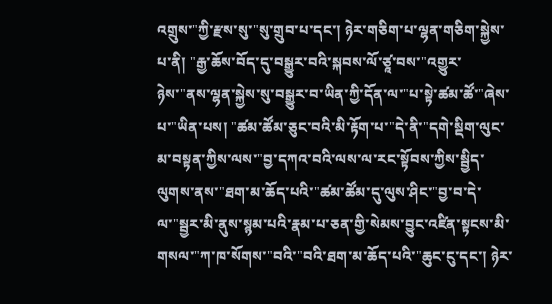འགྲུས་"ཀྱི་རྫས་སུ་"སུ་གྲུབ་པ་དང་། ཉེར་གཅིག་པ་ལྷན་གཅིག་སྐྱེས་པ་ནི། "རྒྱ་ཆོས་བོད་དུ་བསྒྱུར་བའི་སྐབས་ལོ་ཙཱ་བས་"འགྱུར་ཉེས་"ནས་ལྷན་སྐྱེས་སུ་བསྒྱུར་བ་ཡིན་ཀྱི་དོན་ལ་"པ་སྟེ་ཚམ་ཚོ་"ཞེས་པ་"ཡིན་པས། "ཚམ་ཚོམ་ཅུང་བའི་མི་རྟོག་པ་"དེ་ནི་"དགེ་སྡིག་ལུང་མ་བསྟན་ཀྱིས་ལས་"བྱ་དཀའ་བའི་ལས་ལ་རང་སྟོབས་ཀྱིས་སྦྱིད་ལུགས་ནས་"ཐག་མ་ཆོད་པའི་"ཚམ་ཚོམ་དུ་ལུས་ཤིང་"བྱ་བ་དེ་ལ་"སྦྱར་མི་ནུས་སྙམ་པའི་རྣམ་པ་ཅན་གྱི་སེམས་བྱུང་འཛིན་སྟངས་མི་གསལ་"ཀ་ཁ་སོགས་"བའི་"བའི་ཐག་མ་ཆོད་པའི་"ཆུང་ངུ་དང་། ཉེར་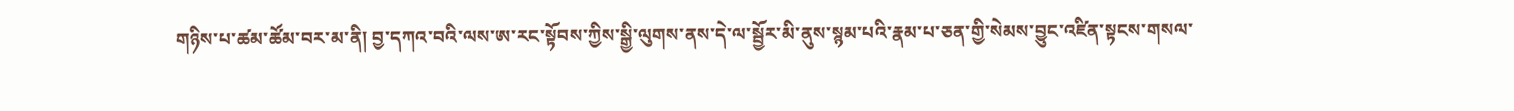གཉིས་པ་ཚམ་ཚོམ་བར་མ་ནི། བྱ་དཀའ་བའི་ལས་ཨ་རང་སྟོབས་ཀྱིས་སྒྱི་ལུགས་ནས་དེ་ལ་སྦྱོར་མི་ནུས་སྙམ་པའི་རྣམ་པ་ཅན་གྱི་སེམས་བྱུང་འཛིན་སྟངས་གསལ་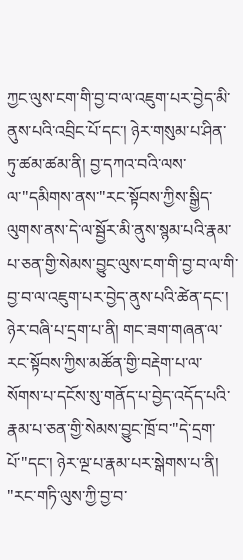ཀྱང་ལུས་ངག་གི་བྱ་བ་ལ་འཇུག་པར་བྱེད་མི་ནུས་པའི་འབྲིང་པོ་དང་། ཉེར་གསུམ་པ་ཤིན་ཏུ་ཚམ་ཚམ་ནི། བྱ་དཀའ་བའི་ལས་ལ་"དམིགས་ནས་"རང་སྟོབས་ཀྱིས་སྒྱིད་ལུགས་ནས་དེ་ལ་སྦྱོར་མི་ནུས་སྙམ་པའི་རྣམ་པ་ཅན་གྱི་སེམས་བྱུང་ལུས་ངག་གི་བྱ་བ་ལ་གི་བྱ་བ་ལ་འཇུག་པར་བྱེད་ནུས་པའི་ཚེན་དང་། ཉེར་བཞི་པ་དྲག་པ་ནི། གང་ཟག་གཞན་ལ་རང་སྟོབས་ཀྱིས་མཚོན་གྱི་བརྡེག་པ་ལ་སོགས་པ་དངོས་སུ་གནོད་པ་བྱེད་འདོད་པའི་རྣམ་པ་ཅན་གྱི་སེམས་བྱུང་ཁྲོ་བ་"དེ་དྲག་པོ་"དང་། ཉེར་ལྔ་པ་རྣམ་པར་སྒེགས་པ་ནི། "རང་གཏི་ལུས་ཀྱི་བྱ་བ་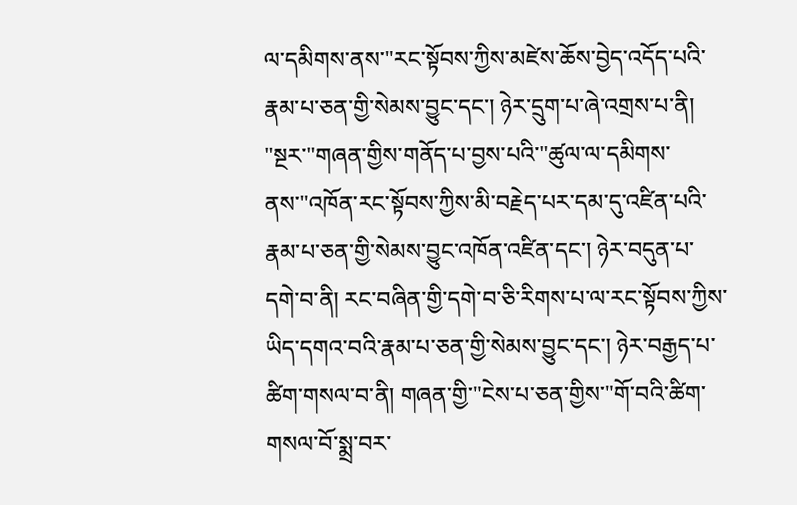ལ་དམིགས་ནས་"རང་སྟོབས་ཀྱིས་མཛེས་ཆོས་བྱེད་འདོད་པའི་རྣམ་པ་ཅན་གྱི་སེམས་བྱུང་དང་། ཉེར་དྲུག་པ་ཞེ་འགྲས་པ་ནི། "སྔར་"གཞན་གྱིས་གནོད་པ་བྱས་པའི་"ཚུལ་ལ་དམིགས་ནས་"འཁོན་རང་སྟོབས་ཀྱིས་མི་བརྗེད་པར་དམ་དུ་འཛིན་པའི་རྣམ་པ་ཅན་གྱི་སེམས་བྱུང་འཁོན་འཛིན་དང་། ཉེར་བདུན་པ་དགེ་བ་ནི། རང་བཞིན་གྱི་དགེ་བ་ཅི་རིགས་པ་ལ་རང་སྟོབས་ཀྱིས་ཡིད་དགའ་བའི་རྣམ་པ་ཅན་གྱི་སེམས་བྱུང་དང་། ཉེར་བརྒྱད་པ་ཚིག་གསལ་བ་ནི། གཞན་གྱི་"ངེས་པ་ཅན་གྱིས་"གོ་བའི་ཚིག་གསལ་བོ་སྨྲ་བར་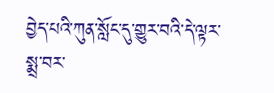བྱེད་པའི་ཀུན་སློང་དུ་གྱུར་བའི་དེ་ལྟར་སྨྲ་བར་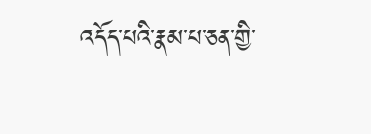འདོད་པའི་རྣམ་པ་ཅན་གྱི་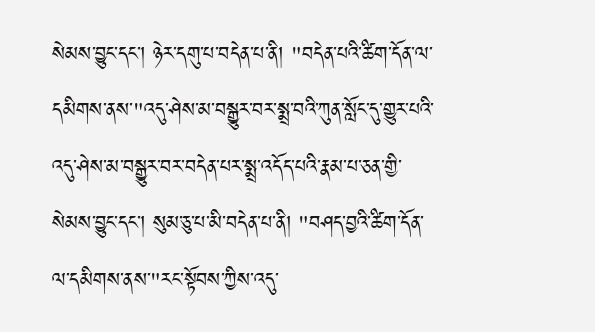སེམས་བྱུང་དང་། ཉེར་དགུ་པ་བདེན་པ་ནི། "བདེན་པའི་ཚིག་དོན་ལ་དམིགས་ནས་"འདུ་ཤེས་མ་བསྒྱུར་བར་སྨྲ་བའི་ཀུན་སློང་དུ་གྱུར་པའི་འདུ་ཤེས་མ་བསྒྱུར་བར་བདེན་པར་སྨྲ་འདོད་པའི་རྣམ་པ་ཅན་གྱི་སེམས་བྱུང་དང་། སུམ་ཅུ་པ་མི་བདེན་པ་ནི། "བཤད་བྱའི་ཚིག་དོན་ལ་དམིགས་ནས་"རང་སྟོབས་ཀྱིས་འདུ་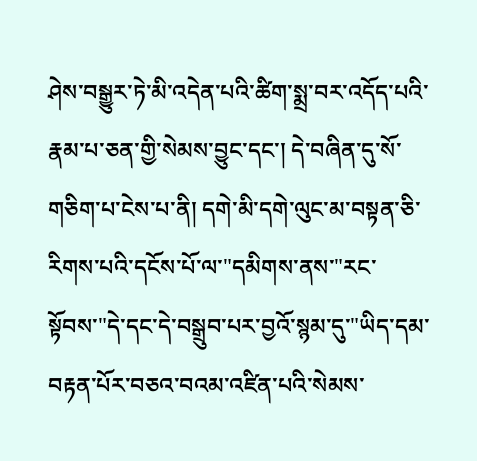ཤེས་བསྒྱུར་ཏེ་མི་འདེན་པའི་ཚིག་སྨྲ་བར་འདོད་པའི་རྣམ་པ་ཅན་གྱི་སེམས་བྱུང་དང་། དེ་བཞིན་དུ་སོ་གཅིག་པ་ངེས་པ་ནི། དགེ་མི་དགེ་ལུང་མ་བསྟན་ཅི་རིགས་པའི་དངོས་པོ་ལ་"དམིགས་ནས་"རང་སྟོབས་"དེ་དང་དེ་བསྒྲུབ་པར་བྱའོ་སྙམ་དུ་"ཡིད་དམ་བརྟན་པོར་བཅའ་བའམ་འཛིན་པའི་སེམས་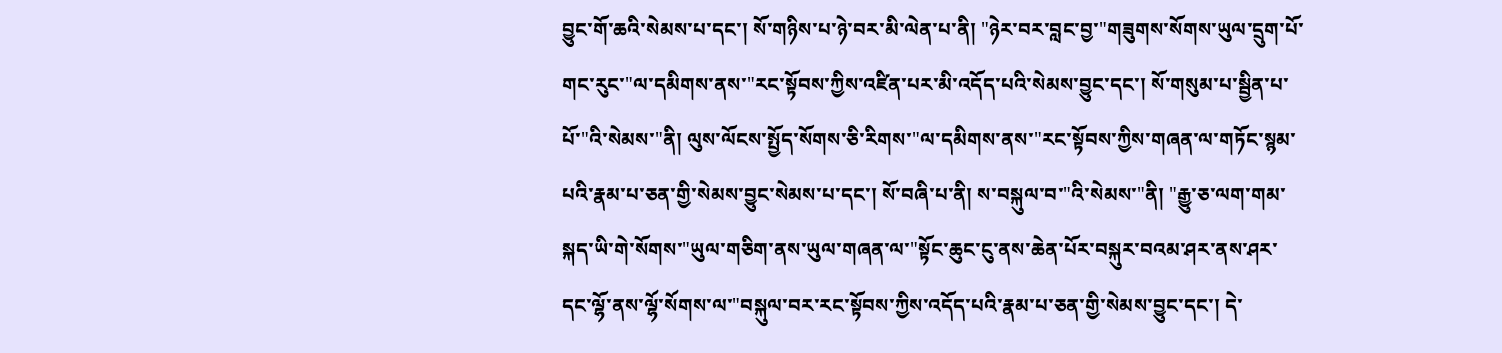བྱུང་གོ་ཆའི་སེམས་པ་དང་། སོ་གཉིས་པ་ཉེ་བར་མི་ལེན་པ་ནི། "ཉེར་བར་བླང་བྱ་"གཟུགས་སོགས་ཡུལ་དྲུག་པོ་གང་རུང་"ལ་དམིགས་ནས་"རང་སྟོབས་ཀྱིས་འཛིན་པར་མི་འདོད་པའི་སེམས་བྱུང་དང་། སོ་གསུམ་པ་སྦྱིན་པ་པོ་"འི་སེམས་"ནི། ལུས་ལོངས་སྤྱོད་སོགས་ཅི་རིགས་"ལ་དམིགས་ནས་"རང་སྟོབས་ཀྱིས་གཞན་ལ་གཏོང་སྙམ་པའི་རྣམ་པ་ཅན་གྱི་སེམས་བྱུང་སེམས་པ་དང་། སོ་བཞི་པ་ནི། ས་བསྐུལ་བ་"འི་སེམས་"ནི། "རྒྱུ་ཅ་ལག་གམ་སྐད་ཡི་གེ་སོགས་"ཡུལ་གཅིག་ནས་ཡུལ་གཞན་ལ་"སྟོང་ཆུང་ངུ་ནས་ཆེན་པོར་བསྐུར་བའམ་ཤར་ནས་ཤར་དང་ལྷོ་ནས་ལྷོ་སོགས་ལ་"བསྐུལ་བར་རང་སྟོབས་ཀྱིས་འདོད་པའི་རྣམ་པ་ཅན་གྱི་སེམས་བྱུང་དང་། དེ་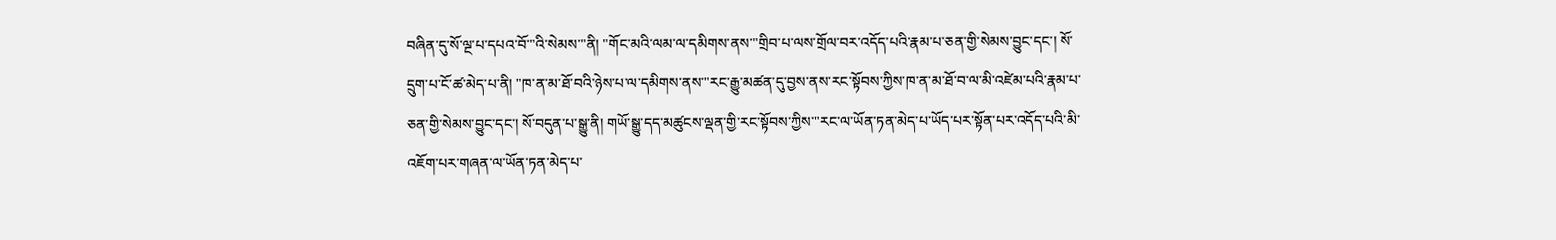བཞིན་དུ་སོ་ལྔ་པ་དཔའ་བོ་"འི་སེམས་"ནི། "གོང་མའི་ལམ་ལ་དམིགས་ནས་"གྲིབ་པ་ལས་གྲོལ་བར་འདོད་པའི་རྣམ་པ་ཅན་གྱི་སེམས་བྱུང་དང་། སོ་དྲུག་པ་ངོ་ཚ་མེད་པ་ནི། "ཁ་ན་མ་ཐོ་བའི་ཉེས་པ་ལ་དམིགས་ནས་"རང་རྒྱུ་མཚན་དུ་བྱས་ནས་རང་སྟོབས་ཀྱིས་ཁ་ན་མ་ཐོ་བ་ལ་མི་འཛེམ་པའི་རྣམ་པ་ཅན་གྱི་སེམས་བྱུང་དང་། སོ་བདུན་པ་སྒྱུ་ནི། གཡོ་སྒྱུ་དད་མཚུངས་ལྡན་གྱི་རང་སྟོབས་ཀྱིས་"རང་ལ་ཡོན་ཏན་མེད་པ་ཡོད་པར་སྟོན་པར་འདོད་པའི་མི་འཇོག་པར་གཞན་ལ་ཡོན་ཏན་མེད་པ་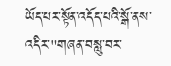ཡོད་པར་སྟོན་འདོད་པའི་སྒོ་ནས་འདིར་"གཞན་བསླུ་བར་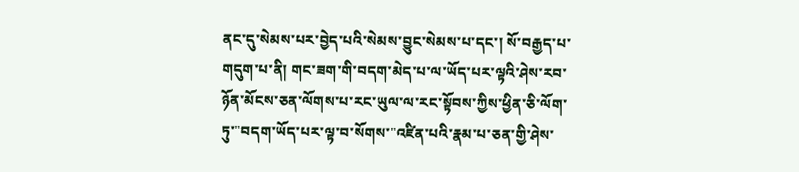ནང་དུ་སེམས་པར་བྱེད་པའི་སེམས་བྱུང་སེམས་པ་དང་། སོ་བརྒྱད་པ་གདུག་པ་ནི། གང་ཟག་གི་བདག་མེད་པ་ལ་ཡོད་པར་ལྟའི་ཤེས་རབ་ཉོན་མོངས་ཅན་ལོགས་པ་རང་ཡུལ་ལ་རང་སྟོབས་ཀྱིས་ཕྱིན་ཅི་ལོག་ཏུ་"བདག་ཡོད་པར་ལྟ་བ་སོགས་"འཛིན་པའི་རྣམ་པ་ཅན་གྱི་ཤེས་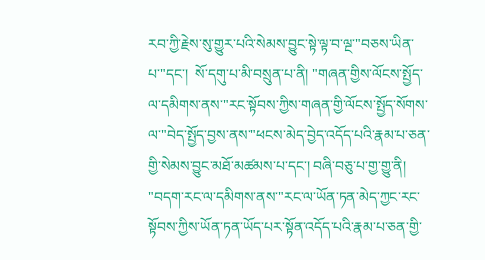རབ་ཀྱི་རྗེས་སུ་གྱུར་པའི་སེམས་བྱུང་སྟེ་ལྟ་བ་ལྔ་"བཅས་ཡིན་པ་"དང་།  སོ་དགུ་པ་མི་བསྲུན་པ་ནི། "གཞན་གྱིས་ལོངས་སྤྱོད་ལ་དམིགས་ནས་"རང་སྟོབས་ཀྱིས་གཞན་གྱི་ལོངས་སྤྱོད་སོགས་ལ་"བེད་སྤྱོད་བྱས་ནས་"ཕངས་མེད་བྱེད་འདོད་པའི་རྣམ་པ་ཅན་གྱི་སེམས་བྱུང་མཐོ་མཚམས་པ་དང་། བཞི་བཅུ་པ་གྱ་གྱུ་ནི། "བདག་རང་ལ་དམིགས་ནས་"རང་ལ་ཡོན་ཏན་མེད་ཀྱང་རང་སྟོབས་ཀྱིས་ཡོན་ཏན་ཡོད་པར་སྟོན་འདོད་པའི་རྣམ་པ་ཅན་གྱི་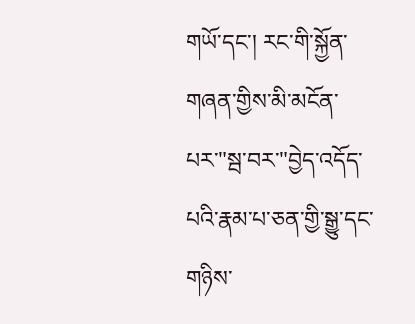གཡོ་དང་། རང་གི་སྐྱོན་གཞན་གྱིས་མི་མངོན་པར་"སྦ་བར་"བྱེད་འདོད་པའི་རྣམ་པ་ཅན་གྱི་སྒྱུ་དང་གཉིས་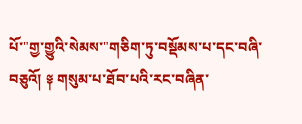པོ་"གྱ་གྱུའི་སེམས་"གཅིག་ཏུ་བསྡོམས་པ་དང་བཞི་བཅུའོ། ༈ གསུམ་པ་ཐོབ་པའི་རང་བཞིན་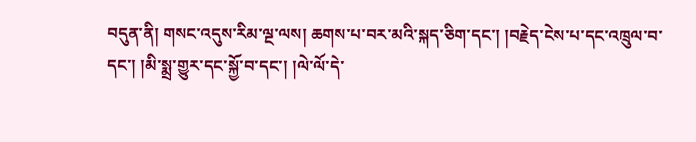བདུན་ནི། གསང་འདུས་རིམ་ལྔ་ལས། ཆགས་པ་བར་མའི་སྐད་ཅིག་དང་། །བརྗེད་ངེས་པ་དང་འཁྲུལ་བ་དང་། །མི་སྨྲ་གྱུར་དང་སྐྱོ་བ་དང་། །ལེ་ལོ་དེ་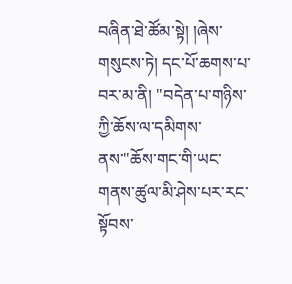བཞིན་ཐེ་ཚོམ་སྟེ། །ཞེས་གསུངས་ཏེ། དང་པོ་ཆགས་པ་བར་མ་ནི། "བདེན་པ་གཉིས་ཀྱི་ཆོས་ལ་དམིགས་ནས་"ཆོས་གང་གི་ཡང་གནས་ཚུལ་མི་ཤེས་པར་རང་སྟོབས་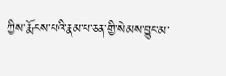ཀྱིས་རྨོངས་པའི་རྣམ་པ་ཅན་གྱི་སེམས་བྱུང་མ་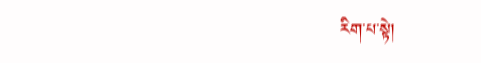རིག་པ་སྟེ།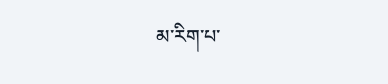མ་རིག་པ་